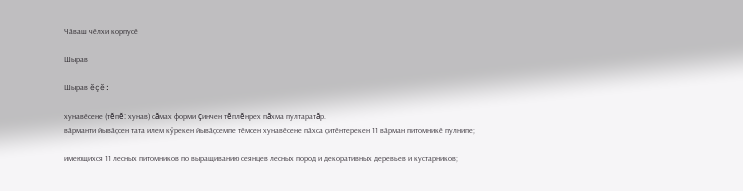Чӑваш чӗлхи корпусӗ

Шырав

Шырав ĕçĕ:

хунавӗсене (тĕпĕ: хунав) сăмах форми çинчен тĕплĕнрех пăхма пултаратăр.
вӑрманти йывӑҫсен тата илем кӳрекен йывӑҫсемпе тӗмсен хунавӗсене пӑхса ҫитӗнтерекен 11 вӑрман питомникӗ пулнипе;

имеющихся 11 лесных питомников по выращиванию сеянцев лесных пород и декоративных деревьев и кустарников;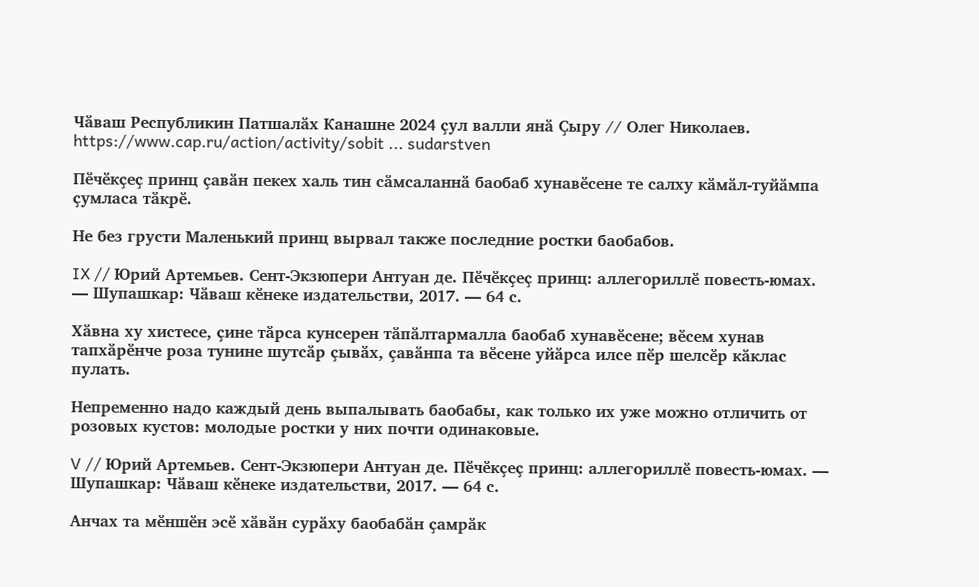Чӑваш Республикин Патшалӑх Канашне 2024 ҫул валли янӑ Ҫыру // Олег Николаев. https://www.cap.ru/action/activity/sobit ... sudarstven

Пӗчӗкҫеҫ принц ҫавӑн пекех халь тин сӑмсаланнӑ баобаб хунавӗсене те салху кӑмӑл-туйӑмпа ҫумласа тӑкрӗ.

Не без грусти Маленький принц вырвал также последние ростки баобабов.

IX // Юрий Артемьев. Сент-Экзюпери Антуан де. Пӗчӗкҫеҫ принц: аллегориллӗ повесть-юмах. — Шупашкар: Чӑваш кӗнеке издательстви, 2017. — 64 с.

Хӑвна ху хистесе, ҫине тӑрса кунсерен тӑпӑлтармалла баобаб хунавӗсене; вӗсем хунав тапхӑрӗнче роза тунине шутсӑр ҫывӑх, ҫавӑнпа та вӗсене уйӑрса илсе пӗр шелсӗр кӑклас пулать.

Непременно надо каждый день выпалывать баобабы, как только их уже можно отличить от розовых кустов: молодые ростки у них почти одинаковые.

V // Юрий Артемьев. Сент-Экзюпери Антуан де. Пӗчӗкҫеҫ принц: аллегориллӗ повесть-юмах. — Шупашкар: Чӑваш кӗнеке издательстви, 2017. — 64 с.

Анчах та мӗншӗн эсӗ хӑвӑн сурӑху баобабӑн ҫамрӑк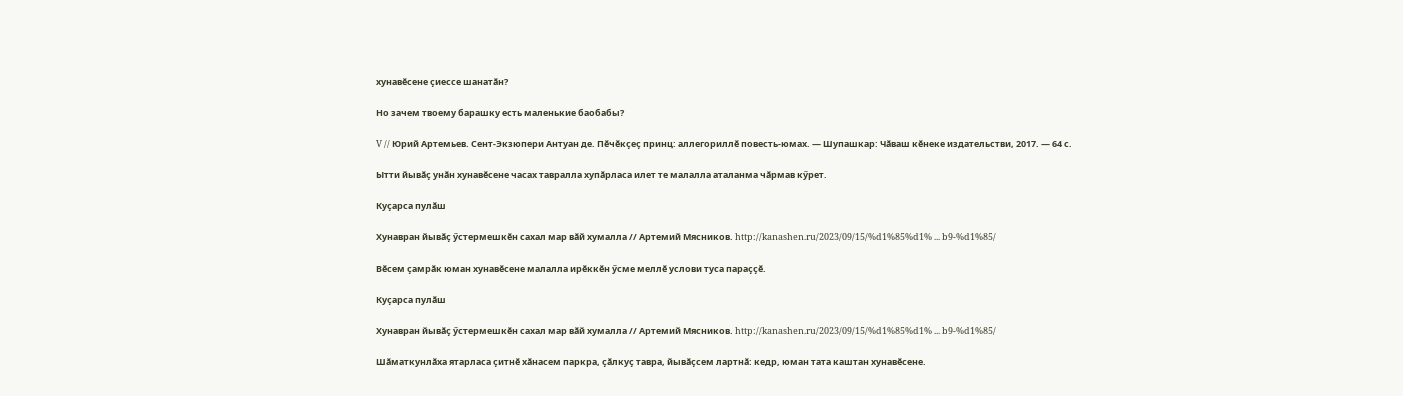хунавӗсене ҫиессе шанатӑн?

Но зачем твоему барашку есть маленькие баобабы?

V // Юрий Артемьев. Сент-Экзюпери Антуан де. Пӗчӗкҫеҫ принц: аллегориллӗ повесть-юмах. — Шупашкар: Чӑваш кӗнеке издательстви, 2017. — 64 с.

Ытти йывӑҫ унӑн хунавӗсене часах тавралла хупӑрласа илет те малалла аталанма чӑрмав кӳрет.

Куҫарса пулӑш

Хунавран йывӑҫ ӳстермешкӗн сахал мар вӑй хумалла // Артемий Мясников. http://kanashen.ru/2023/09/15/%d1%85%d1% ... b9-%d1%85/

Вӗсем ҫамрӑк юман хунавӗсене малалла ирӗккӗн ӳсме меллӗ услови туса параҫҫӗ.

Куҫарса пулӑш

Хунавран йывӑҫ ӳстермешкӗн сахал мар вӑй хумалла // Артемий Мясников. http://kanashen.ru/2023/09/15/%d1%85%d1% ... b9-%d1%85/

Шӑматкунлӑха ятарласа ҫитнӗ хӑнасем паркра, ҫӑлкуҫ тавра, йывӑҫсем лартнӑ: кедр, юман тата каштан хунавӗсене.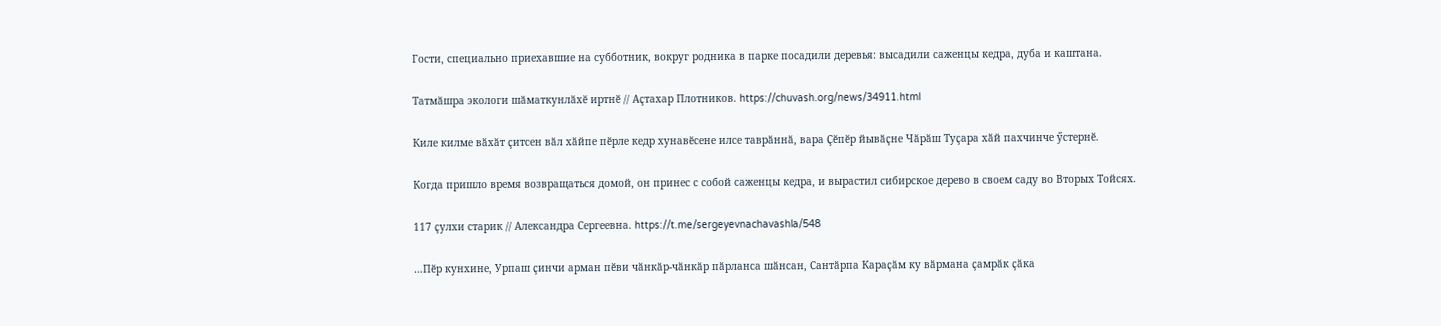Гости, специально приехавшие на субботник, вокруг родника в парке посадили деревья: высадили саженцы кедра, дуба и каштана.

Татмӑшра экологи шӑматкунлӑхӗ иртнӗ // Аҫтахар Плотников. https://chuvash.org/news/34911.html

Киле килме вӑхӑт ҫитсен вӑл хӑйпе пӗрле кедр хунавӗсене илсе таврӑннӑ, вара Ҫӗпӗр йывӑҫне Чӑрӑш Туҫара хӑй пахчинче ӳстернӗ.

Когда пришло время возвращаться домой, он принес с собой саженцы кедра, и вырастил сибирское дерево в своем саду во Вторых Тойсях.

117 ҫулхи старик // Александра Сергеевна. https://t.me/sergeyevnachavashla/548

…Пӗр кунхине, Урпаш ҫинчи арман пӗви чӑнкӑр-чӑнкӑр пӑрланса шӑнсан, Сантӑрпа Караҫӑм ку вӑрмана ҫамрӑк ҫӑка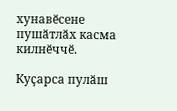хунавӗсене пушӑтлӑх касма килнӗччӗ.

Куҫарса пулӑш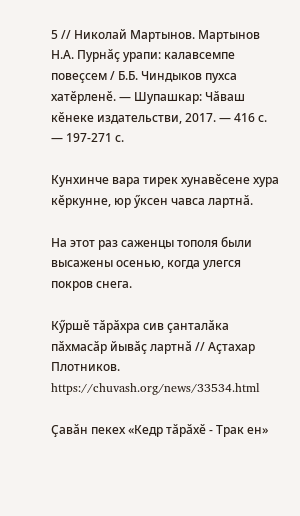5 // Николай Мартынов. Мартынов Н.А. Пурнӑҫ урапи: калавсемпе повеҫсем / Б.Б. Чиндыков пухса хатӗрленӗ. — Шупашкар: Чӑваш кӗнеке издательстви, 2017. — 416 с. — 197-271 с.

Кунхинче вара тирек хунавӗсене хура кӗркунне, юр ӳксен чавса лартнӑ.

На этот раз саженцы тополя были высажены осенью, когда улегся покров снега.

Кӳршӗ тӑрӑхра сив ҫанталӑка пӑхмасӑр йывӑҫ лартнӑ // Аҫтахар Плотников. https://chuvash.org/news/33534.html

Ҫавӑн пекех «Кедр тӑрӑхӗ - Трак ен»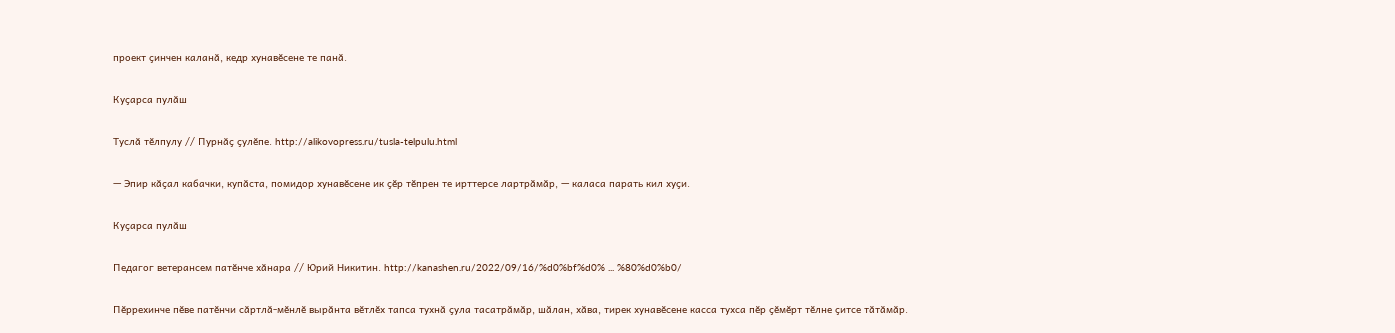проект ҫинчен каланӑ, кедр хунавӗсене те панӑ.

Куҫарса пулӑш

Туслӑ тӗлпулу // Пурнӑҫ ҫулӗпе. http://alikovopress.ru/tusla-telpulu.html

— Эпир кӑҫал кабачки, купӑста, помидор хунавӗсене ик ҫӗр тӗпрен те ирттерсе лартрӑмӑр, — каласа парать кил хуҫи.

Куҫарса пулӑш

Педагог ветерансем патӗнче хӑнара // Юрий Никитин. http://kanashen.ru/2022/09/16/%d0%bf%d0% ... %80%d0%b0/

Пӗррехинче пӗве патӗнчи сӑртлӑ-мӗнлӗ вырӑнта вӗтлӗх тапса тухнӑ ҫула тасатрӑмӑр, шӑлан, хӑва, тирек хунавӗсене касса тухса пӗр ҫӗмӗрт тӗлне ҫитсе тӑтӑмӑр.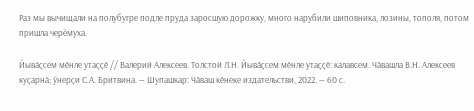Раз мы вычищали на полубугре подле пруда заросшую дорожку, много нарубили шиповника, лозины, тополя, потом пришла черёмуха.

Йывӑҫсем мӗнле утаҫҫӗ // Валерий Алексеев. Толстой Л.Н. Йывӑҫсем мӗнле утаҫҫӗ: калавсем. Чӑвашла В.Н. Алексеев куҫарнӑ; ӳнерҫи С.А. Бритвина. — Шупашкар: Чӑваш кӗнеке издательстви, 2022. — 60 с.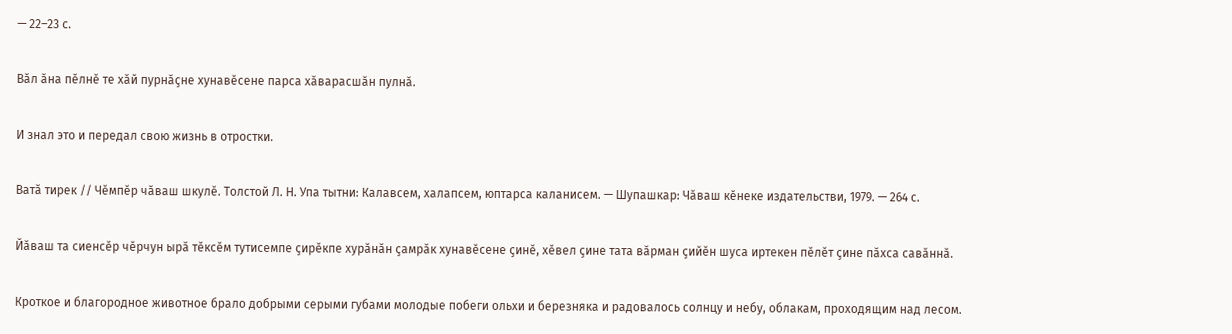— 22–23 с.

Вӑл ӑна пӗлнӗ те хӑй пурнӑҫне хунавӗсене парса хӑварасшӑн пулнӑ.

И знал это и передал свою жизнь в отростки.

Ватӑ тирек // Чӗмпӗр чӑваш шкулӗ. Толстой Л. Н. Упа тытни: Калавсем, халапсем, юптарса каланисем. — Шупашкар: Чӑваш кӗнеке издательстви, 1979. — 264 с.

Йӑваш та сиенсӗр чӗрчун ырӑ тӗксӗм тутисемпе ҫирӗкпе хурӑнӑн ҫамрӑк хунавӗсене ҫинӗ, хӗвел ҫине тата вӑрман ҫийӗн шуса иртекен пӗлӗт ҫине пӑхса савӑннӑ.

Кроткое и благородное животное брало добрыми серыми губами молодые побеги ольхи и березняка и радовалось солнцу и небу, облакам, проходящим над лесом.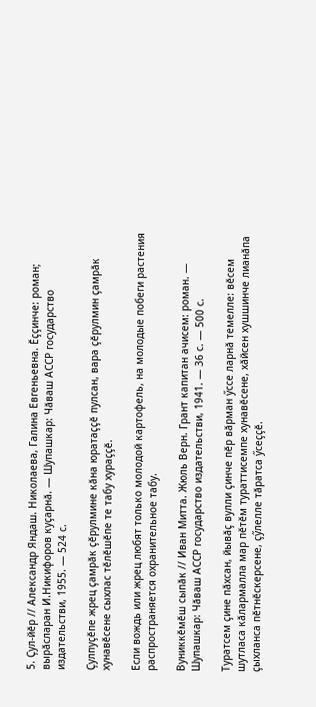5. Ҫул-йӗр // Александр Яндаш. Николаева, Галина Евгеньевна. Ӗҫҫинче: роман; вырӑсларан И.Никифоров куҫарнӑ. — Шупашкар: Чӑваш АССР государство издательстви, 1955. — 524 с.

Ҫулпуҫӗпе жрец ҫамрӑк ҫӗрулмине кӑна юратаҫҫӗ пулсан, вара ҫӗрулмин ҫамрӑк хунавӗсене сыхлас тӗлӗшӗпе те табу хураҫҫӗ.

Если вождь или жрец любят только молодой картофель, на молодые побеги растения распространяется охранительное табу.

Вуниккӗмӗш сыпӑк // Иван Митта. Жюль Верн. Грант капитан ачисем: роман. — Шупашкар: Чӑваш АССР государство издательстви, 1941. — 36 с. — 500 с.

Туратсем ҫине пӑхсан, йывӑҫ вулли ҫинче пӗр вӑрман ӳссе ларнӑ темелле: вӗсем шутласа кӑлармалла мар пӗтӗм тураттисемпе хунавӗсене, хӑйсен хушшинче лианӑпа ҫыхланса пӗтнӗскерсене, ҫӳлелле тӑратса ӳсеҫҫӗ.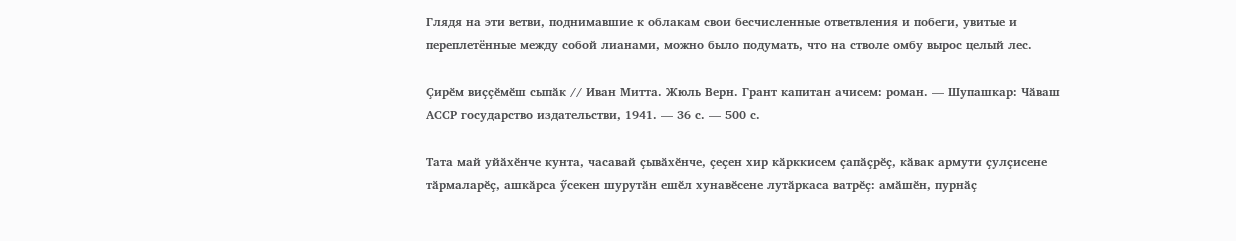Глядя на эти ветви, поднимавшие к облакам свои бесчисленные ответвления и побеги, увитые и переплетённые между собой лианами, можно было подумать, что на стволе омбу вырос целый лес.

Ҫирӗм виҫҫӗмӗш сыпӑк // Иван Митта. Жюль Верн. Грант капитан ачисем: роман. — Шупашкар: Чӑваш АССР государство издательстви, 1941. — 36 с. — 500 с.

Тата май уйӑхӗнче кунта, часавай ҫывӑхӗнче, ҫеҫен хир кӑрккисем ҫапӑҫрӗҫ, кӑвак армути ҫулҫисене тӑрмаларӗҫ, ашкӑрса ӳсекен шурутӑн ешӗл хунавӗсене лутӑркаса ватрӗҫ: амӑшӗн, пурнӑҫ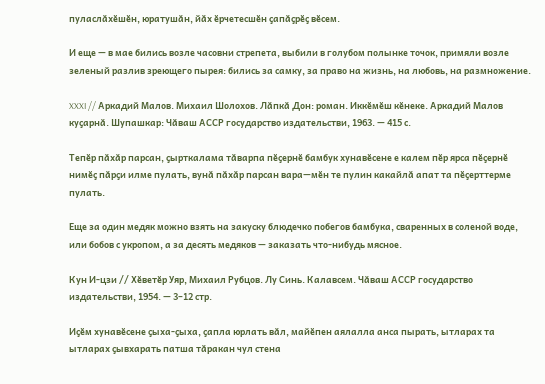пуласлӑхӗшӗн, юратушӑн, йӑх ӗрчетесшӗн ҫапӑҫрӗҫ вӗсем.

И еще — в мае бились возле часовни стрепета, выбили в голубом полынке точок, примяли возле зеленый разлив зреющего пырея: бились за самку, за право на жизнь, на любовь, на размножение.

XXXI // Аркадий Малов. Михаил Шолохов. Лӑпкӑ Дон: роман. Иккӗмӗш кӗнеке. Аркадий Малов куҫарнӑ. Шупашкар: Чӑваш АССР государство издательстви, 1963. — 415 с.

Тепӗр пӑхӑр парсан, ҫырткалама тӑварпа пӗҫернӗ бамбук хунавӗсене е калем пӗр ярса пӗҫернӗ нимӗҫ пӑрҫи илме пулать, вунӑ пӑхӑр парсан вара—мӗн те пулин какайлӑ апат та пӗҫерттерме пулать.

Еще за один медяк можно взять на закуску блюдечко побегов бамбука, сваренных в соленой воде, или бобов с укропом, а за десять медяков — заказать что-нибудь мясное.

Кун И-цзи // Хӗветӗр Уяр, Михаил Рубцов. Лу Синь. Калавсем. Чӑваш АССР государство издательстви, 1954. — 3–12 стр.

Иҫӗм хунавӗсене ҫыха-ҫыха, ҫапла юрлать вӑл, майӗпен аялалла анса пырать, ытларах та ытларах ҫывхарать патша тӑракан чул стена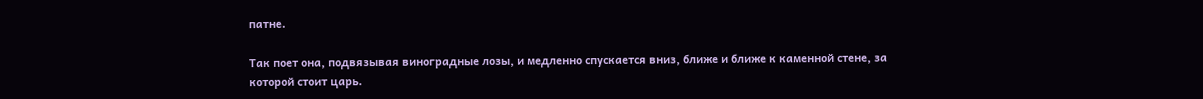патне.

Так поет она, подвязывая виноградные лозы, и медленно спускается вниз, ближе и ближе к каменной стене, за которой стоит царь.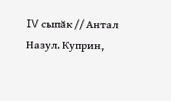IV сыпӑк // Антал Назул. Куприн,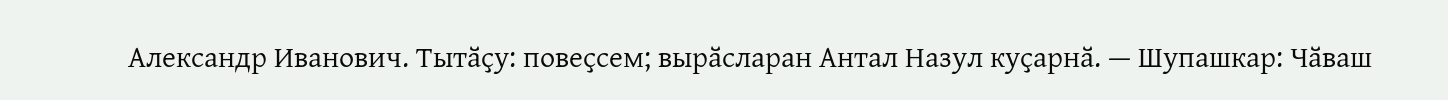Александр Иванович. Тытӑҫу: повеҫсем; вырӑсларан Антал Назул куҫарнӑ. — Шупашкар: Чӑваш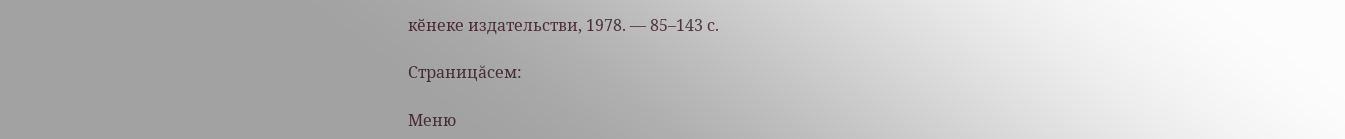кӗнеке издательстви, 1978. — 85–143 с.

Страницăсем:

Меню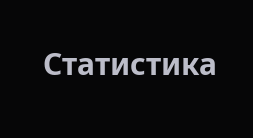Статистика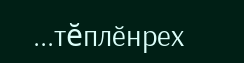...тĕплӗнрех